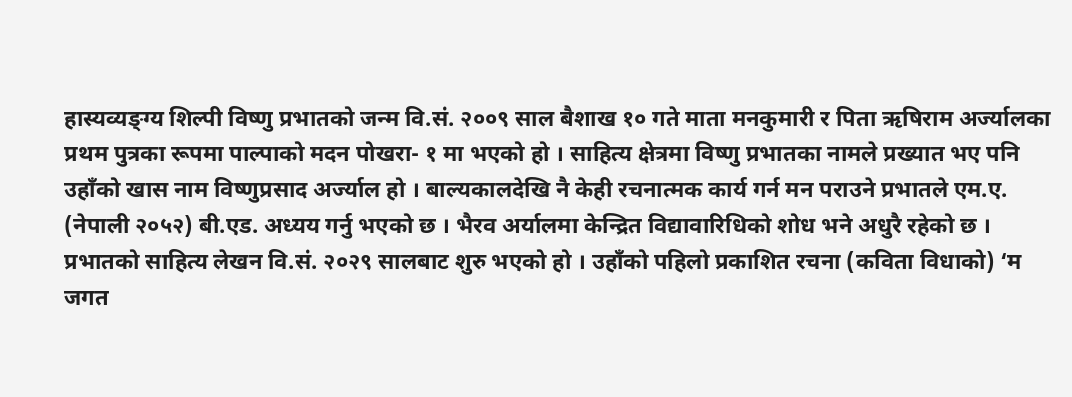हास्यव्यङ्ग्य शिल्पी विष्णु प्रभातको जन्म वि.सं. २००९ साल बैशाख १० गते माता मनकुमारी र पिता ऋषिराम अर्ज्यालका प्रथम पुत्रका रूपमा पाल्पाको मदन पोखरा- १ मा भएको हो । साहित्य क्षेत्रमा विष्णु प्रभातका नामले प्रख्यात भए पनि उहाँको खास नाम विष्णुप्रसाद अर्ज्याल हो । बाल्यकालदेखि नै केही रचनात्मक कार्य गर्न मन पराउने प्रभातले एम.ए. (नेपाली २०५२) बी.एड. अध्यय गर्नु भएको छ । भैरव अर्यालमा केन्द्रित विद्यावारिधिको शोध भने अधुरै रहेको छ । प्रभातको साहित्य लेखन वि.सं. २०२९ सालबाट शुरु भएको हो । उहाँको पहिलो प्रकाशित रचना (कविता विधाको) ‘म जगत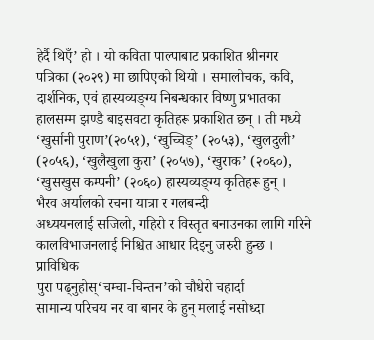हेर्दै थिएँ’ हो । यो कविता पाल्पाबाट प्रकाशित श्रीनगर पत्रिका (२०२९) मा छापिएको थियो । समालोचक, कवि, दार्शनिक, एवं हास्यव्यङ्ग्य निबन्धकार विष्णु प्रभातका हालसम्म झण्डै बाइसवटा कृतिहरू प्रकाशित छन् । ती मध्ये ‘खुर्सानी पुराण’(२०५१), ‘खुच्चिङ्’ (२०५३), ‘खुलदुली’ (२०५६), ‘खुलैखुला कुरा’ (२०५७), ‘खुराक’ (२०६०), ‘खुसखुस कम्पनी’ (२०६०) हास्यव्यङ्ग्य कृतिहरू हुन् ।
भैरव अर्यालको रचना यात्रा र गलबन्दी
अध्ययनलाई सजिलो, गहिरो र विस्तृत बनाउनका लागि गरिने कालविभाजनलाई निश्चित आधार दिइनु जरुरी हुन्छ । प्राविधिक
पुरा पढ्नुहोस्‘चम्चा-चिन्तन’को चौधेरो चहार्दा
सामान्य परिचय नर वा बानर के हुन् मलाई नसोध्दा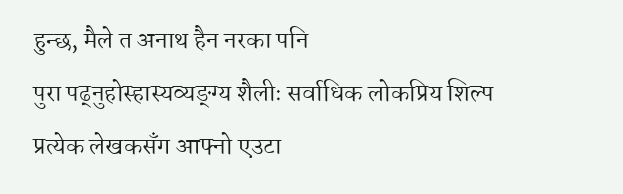हुन्छ, मैले त अनाथ हैन नरका पनि
पुरा पढ्नुहोस्हास्यव्यङ्ग्य शैलीः सर्वाधिक लोकप्रिय शिल्प
प्रत्येक लेखकसँग आफ्नो एउटा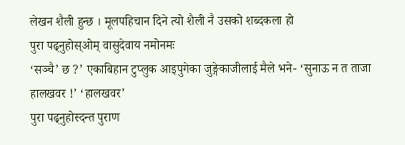लेखन शैली हुन्छ । मूलपहिचान दिने त्यो शैली नै उसको शब्दकला हो
पुरा पढ्नुहोस्ओम् वासुदेवाय नमोनमः
‘सञ्चै’ छ ?’ एकाबिहान टुप्लुक आइपुगेका जुङ्गेकाजीलाई मैले भने- ‘सुनाऊ न त ताजा हालखवर !’ ‘हालखवर’
पुरा पढ्नुहोस्दन्त पुराण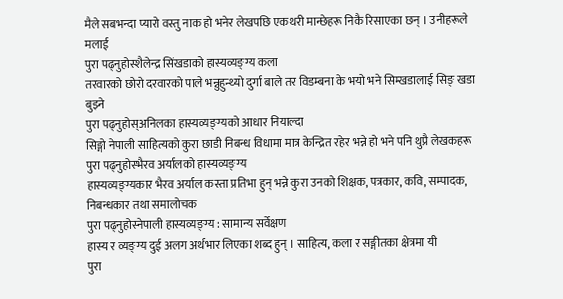मैले सबभन्दा प्यारो वस्तु नाक हो भनेर लेखपछि एकथरी मान्छेहरू निकै रिसाएका छन् । उनीहरूले मलाई
पुरा पढ्नुहोस्शैलेन्द्र सिंखडाको हास्यव्यङ्ग्य कला
तरवारको छोरो दरवारको पाले भन्नुहुन्थ्यो दुर्गा बाले तर विडम्बना के भयो भने सिम्खडालाई सिङ् खडा बुझ्ने
पुरा पढ्नुहोस्अनिलका हास्यव्यङ्ग्यको आधार नियाल्दा
सिङ्गो नेपाली साहित्यको कुरा छाडी निबन्ध विधामा मात्र केन्द्रित रहेर भन्ने हो भने पनि थुप्रै लेखकहरू
पुरा पढ्नुहोस्भैरव अर्यालको हास्यव्यङ्ग्य
हास्यव्यङ्ग्यकार भैरव अर्याल कस्ता प्रतिभा हुन् भन्ने कुरा उनको शिक्षक, पत्रकार, कवि, सम्पादक, निबन्धकार तथा समालोचक
पुरा पढ्नुहोस्नेपाली हास्यव्यङ्ग्य : सामान्य सर्वेक्षण
हास्य र व्यङ्ग्य दुई अलग अर्थभार लिएका शब्द हुन् । साहित्य, कला र सङ्गीतका क्षेत्रमा यी
पुरा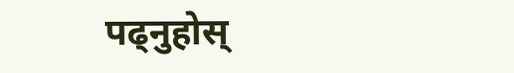पढ्नुहोस्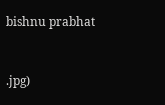bishnu prabhat


.jpg)